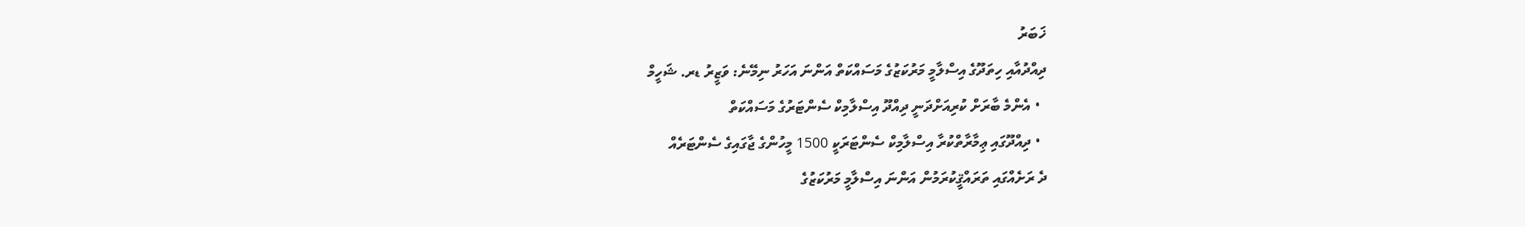ޚަބަރު
ދިއްދުއާއި ހިތަދޫގެ އިސްލާމީ މަރުކަޒުގެ މަސައްކަތް އަންނަ އަހަރު ނިމޭނެ: ވަޒީރު ޑރ. ޝަހީމް
  • އެންމެ ބާރަށް ކުރިއަށްދަނީ ދިއްދޫ އިސްލާމިކް ސެންޓަރުގެ މަސައްކަތް
  • ދިއްދޫގައި ޢިމާރާތްކުރާ އިސްލާމިކް ސެންޓަރަކީ 1500 މީހުންގެ ޖާގައިގެ ސެންޓަރެއް
ދެ ރަށެއްގައި ތަރައްޤީކުރަމުން އަންނަ އިސްލާމީ މަރުކަޒުގެ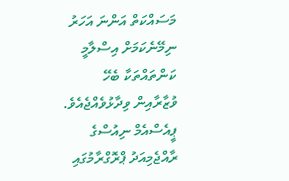މަސައްކަތް އަންނަ އަހަރު ނިމޭނެކަމަށް އިސްލާމީ ކަންތައްތަކާ ބެހޭ ވުޒާރާއިން ވިދާޅުވެއްޖެއެވެ.
ޕީއެސްއެމް ނިއުސްގެ ރާއްޖެމިއަދު ޕްރޮގްރާމުގައި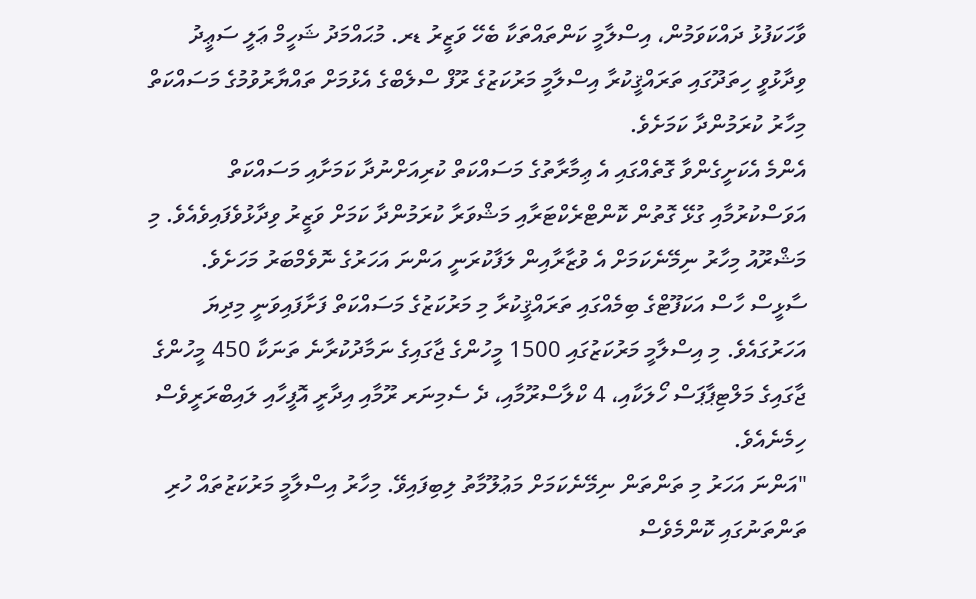ވާހަކަފުޅު ދައްކަވަމުން، އިސްލާމީ ކަންތައްތަކާ ބެހޭ ވަޒީރު ޑރ. މުޙައްމަދު ޝަހީމް ޢަލީ ސަޢީދު ވިދާޅުވީ ހިތަދޫގައި ތަރައްޤީކުރާ އިސްލާމީ މަރުކަޒުގެ ރޫފް ސްލެބްގެ އެޅުމަށް ތައްޔާރުވުމުގެ މަސައްކަތް މިހާރު ކުރަމުންދާ ކަމަށެވެ.
އެންމެ އެކަށީގެންވާ ގޮތެއްގައި އެ ޢިމާރާތުގެ މަސައްކަތް ކުރިއަށްނުދާ ކަމަށާއި މަސައްކަތް އަވަސްކުރުމާއި ގުޅޭ ގޮތުން ކޮންޓްރެކްޓަރާއި މަޝްވަރާ ކުރަމުންދާ ކަމަށް ވަޒީރު ވިދާޅުވެފައިވެއެވެ. މި މަޝްރޫއު މިހާރު ނިމޭނެކަމަށް އެ ވުޒާރާއިން ލަފާކުރަނީ އަންނަ އަހަރުގެ ނޮވެމްބަރު މަހަށެވެ.
ސާޅީސް ހާސް އަކަފޫޓްގެ ބިމެއްގައި ތަރައްޤީކުރާ މި މަރުކަޒުގެ މަސައްކަތް ފަށާފައިވަނީ މިދިޔަ އަހަރުގައެވެ. މި އިސްލާމީ މަރުކަޒުގައި 1500 މީހުންގެ ޖާގައިގެ ނަމާދުކުރާނެ ތަނަކާ 450 މީހުންގެ ޖާގައިގެ މަލްޓިޕާޕަސް ހޯލަކާއި، 4 ކްލާސްރޫމާއި، ދެ ސެމިނަރ ރޫމާއި އިދާރީ އޮފީހާއި ލައިބްރަރީވެސް ހިމެނެއެވެ.
"އަންނަ އަހަރު މި ތަންތަން ނިމޭނެކަމަށް މަޢުލޫމާތު ލިބިފައިވޭ. މިހާރު އިސްލާމީ މަރުކަޒުތައް ހުރި ތަންތަނުގައި ކޮންމެވެސް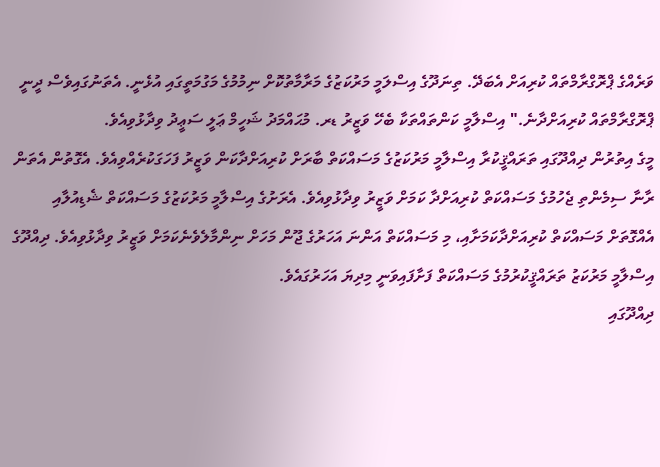ވަރެއްގެ ޕްރޮގްރާމްތައް ކުރިއަށް އެބަދޭ. ތިނަދޫގެ އިސްލަމީ މަރުކަޒުގެ މަރާމާތުކޮށް ނިމުމުގެ މަގުމަތީގައި އުޅެނީ. އެތަނުގައިވެސް ދީނީ ޕްރޮގްރާމްތައް ކުރިއަށްދާނެ." އިސްލާމީ ކަންތައްތަކާ ބެހޭ ވަޒީރު ޑރ. މުޙައްމަދު ޝަހީމް ޢަލީ ސަޢީދު ވިދާޅުވިއެވެ.
މީގެ އިތުރުން ދިއްދޫގައި ތަރައްޤީކުރާ އިސްލާމީ މަރުކަޒުގެ މަސައްކަތް ބާރަށް ކުރިއަށްދާކަން ވަޒީރު ފަހަގަކުރެއްވިއެވެ. އެގޮތުން އެތަން ރާނާ ސިމެންތި ޖެހުމުގެ މަސައްކަތް ކުރިއަށްދާ ކަމަށް ވަޒީރު ވިދާޅުވިއެވެ. އެރަށުގެ އިސްލާމީ މަރުކަޒުގެ މަސައްކަތް ޝެޑިއުލާއި އެއްގޮތަށް މަސައްކަތް ކުރިއަށްދާކަމަށާއި، މި މަސައްކަތް އަންނަ އަހަރުގެ ޖޫން މަހަށް ނިންމާލެވެނެކަމަށް ވަޒީރު ވިދާޅުވިއެވެ. ދިއްދޫގެ އިސްލާމީ މަރުކަޒު ތަރައްޤީކުރުމުގެ މަސައްކަތް ފަށާފައިވަނީ މިދިޔަ އަހަރުގައެވެ.
ދިއްދޫގައި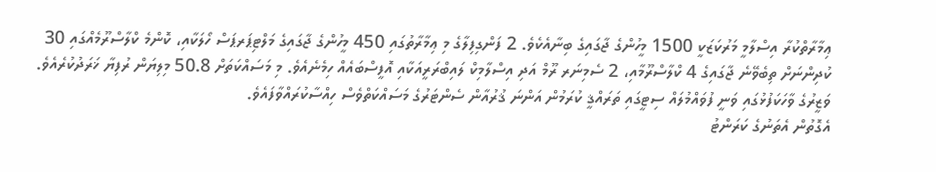ޢިމާރާތްކުރާ އިސްލާމީ މަރުކަޒަކީ 1500 މީހުންގެ ޖާގައިގެ ބިނާއެކެވެ. 2 ފަންގިފިލާގެ މި ޢިމާރާތުގައި 450 މީހުންގެ ޖާގައިގެ މަލްޓިޕަރޕަސް ހޯލަކާއި، ކޮންމެ ކްލާސްރޫމެއްގައި 30 ކުދިންނަށް ތިބެވޭނެ ޖާގައިގެ 4 ކްލާސްރޫމާއި، 2 ސެމިނަރ ރޫމް އަދި އިސްލާމިކް ލައިބްރަރީއަކާއި އޮފީސްބައެއް ހިމެނެއެވެ. މި މަސައްކަތަށް 50.8 މިލިޔަން ރުފިޔާ ޚަރަދުކުރެއެވެ.
ވަޒީރުގެ ވާހަކަފުޅުގައި ވަނީ ފުވައްމުލައް ސިޓީގައި ތަރައްޤީ ކުރަމުން އަންނަ ޤުރުއާން ސެންޓަރުގެ މަސައްކަތްވެސް ހިއްސާކުރައްވާފައެވެ.
އެގޮތުން އެތަނުގެ ކަރަންޓު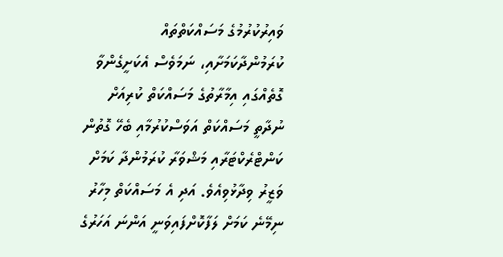ވައިރުކުރުމުގެ މަސައްކަތްތައް ކުރަމުންދާކަމަށާއި، ނަމަވެސް އެކަށީގެންވާ ގޮތެއްގައި އިމާރާތުގެ މަސައްކަތް ކުރިއަށް ނުދާތީ މަސައްކަތް އަވަސްކުރުމާއި ބެހޭ ގޮތުން ކަންޓްރެކްޓަރާއި މަޝްވަރާ ކުރަމުންދާ ކަމަށް ވަޒީރު ވިދާޅުވިއެވެ. އަދި އެ މަސައްކަތް މިހާރު ނިމޭނެ ކަމަށް ލަފާކޮށްފައިވަނީ އަންނަ އަހަރުގެ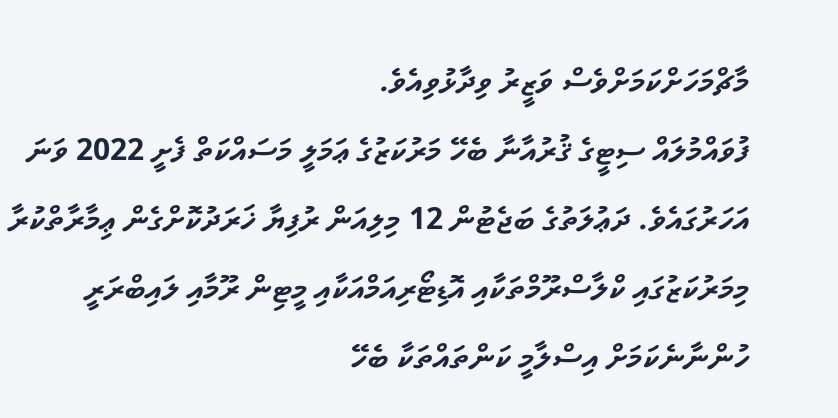މާޗްމަހަށްކަމަށްވެސް ވަޒީރު ވިދާޅުވިއެވެ.
ފުވައްމުލައް ސިޓީގެ ޤުރުއާނާ ބެހޭ މަރުކަޒުގެ ޢަމަލީ މަސައްކަތް ފެށީ 2022 ވަނަ އަހަރުގައެވެ. ދަޢުލަތުގެ ބަޖެޓުން 12 މިލިއަން ރުފިޔާ ޚަރަދުކޮށްގެން ޢިމާރާތްކުރާ މިމަރުކަޒުގައި ކްލާސްރޫމްތަކާއި އޮޑިޓޯރިއަމްއަކާއި މީޓިން ރޫމާއި ލައިބްރަރީ ހުންނާނެކަމަށް އިސްލާމީ ކަންތައްތަކާ ބެހޭ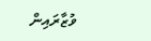ވުޒާރައިން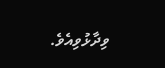ވިދާޅުވިއެވެ.